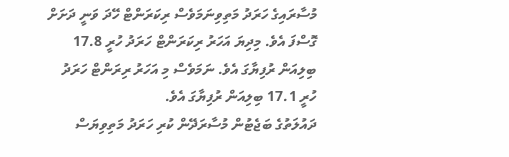މުސާރައިގެ ހަރަދު މަތިވިނަމަވެސް ރިކަރަންޓް ހޭދަ ވަނީ ދަށަށް ގޮސްފަ އެވެ. މިދިޔަ އަހަރު ރިކަރަންޓް ހަރަދު ހުރީ 17.8 ބިލިއަން ރުފިޔާގަ އެވެ. ނަމަވެސް މި އަހަރު ރިރަންޓް ހަރަދު ހުރީ 17.1 ބިލިއަން ރުފިޔާގަ އެވެ.
ދައުލަތުގެ ބަޖެޓުން މުސާރަދޭން ކުރި ހަރަދު މަތިވިޔަސް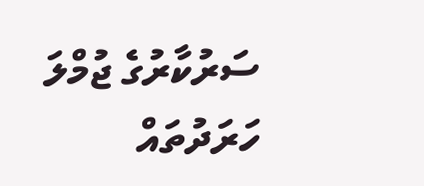ސަރުކާރުގެ ޖުމްލަ ހަރަދުތައް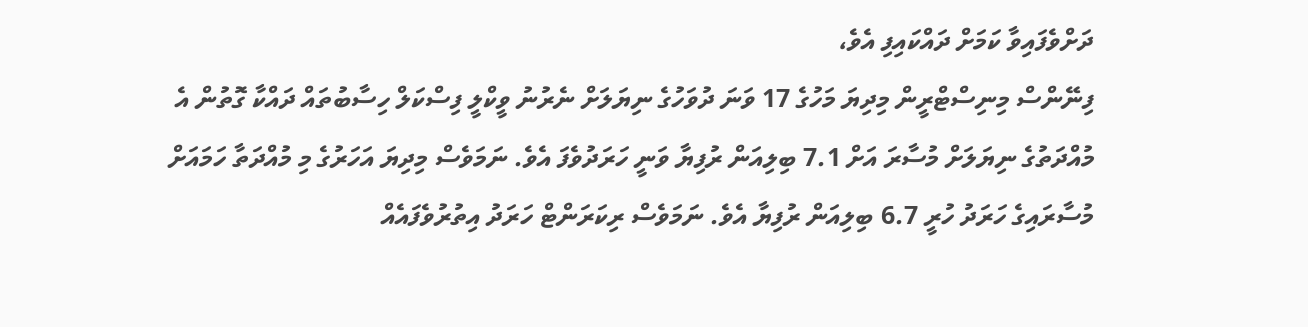ދަށްވެފައިވާ ކަމަށް ދައްކައިފި އެވެ،
ފިނޭންސް މިނިސްޓްރީން މިދިޔަ މަހުގެ 17 ވަނަ ދުވަހުގެ ނިޔަލަށް ނެރުނު ވީކްލީ ފިސްކަލް ހިސާބުތައް ދައްކާ ގޮތުން އެ މުއްދަތުގެ ނިޔަލަށް މުސާރަ އަށް 7.1 ބިލިއަން ރުފިޔާ ވަނީ ހަރަދުވެފަ އެވެ. ނަމަވެސް މިދިޔަ އަހަރުގެ މި މުއްދަތާ ހަމައަށް މުސާރައިގެ ހަރަދު ހުރީ 6.7 ބިލިއަން ރުފިޔާ އެވެ. ނަމަވެސް ރިކަރަންޓް ހަރަދު އިތުރުވެފައެއް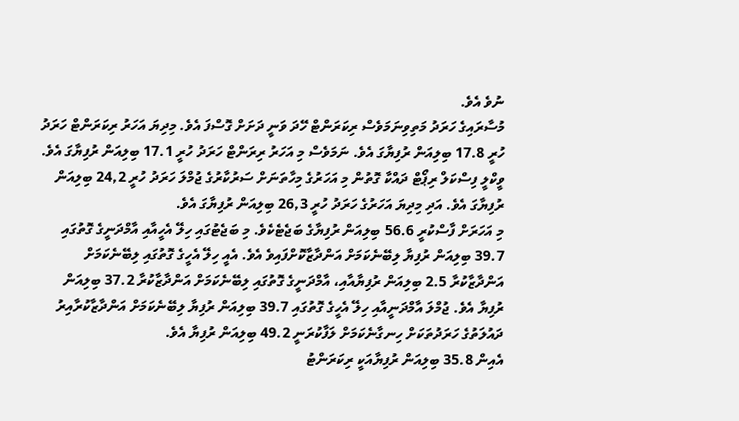ނުވެ އެވެ.
މުސާރައިގެ ހަރަދު މަތިވިނަމަވެސް ރިކަރަންޓް ހޭދަ ވަނީ ދަށަށް ގޮސްފަ އެވެ. މިދިޔަ އަހަރު ރިކަރަންޓް ހަރަދު ހުރީ 17.8 ބިލިއަން ރުފިޔާގަ އެވެ. ނަމަވެސް މި އަހަރު ރިރަންޓް ހަރަދު ހުރީ 17.1 ބިލިއަން ރުފިޔާގަ އެވެ.
ވީކްލީ ފިސްކަލް ރިޕޯޓް ދައްކާ ގޮތުން މި އަހަރުގެ މިހާތަނަށް ސަރުކާރުގެ ޖުމްލަ ހަރަދު ހުރީ 24,2 ބިލިއަން ރުފިޔާގަ އެވެ. އަދި މިދިޔަ އަހަރުގެ ހަރަދު ހުރީ 26,3 ބިލިއަން ރުފިޔާގަ އެވެ.
މި އަހަރަށް ފާސްކުރީ 56.6 ބިލިއަން ރުފިޔާގެ ބަޖެޓެކެވެ. މި ބަޖެޓުގައި ހިލޭ އެހީއާއި އާމްދަނީގެ ގޮތުގައި 39.7 ބިލިއަން ރުފިޔާ ލިބޭނެކަމަށް އަންދާޒާކޮށްފައިވެ އެވެ. އެއީ ހިލޭ އެހީގެ ގޮތުގައި ލިބޭނެކަމަށް އަންދާޒާކުރާ 2.5 ބިލިއަން ރުފިޔާއާއި، އާމްދަނީގެ ގޮތުގައި ލިބޭނެކަމަށް އަންދާޒާކުރާ 37.2 ބިލިއަން ރުފިޔާ އެވެ. ޖުމްލަ އާމްދަނީއާއި ހިލޭ އެހީގެ ގޮތުގައި 39.7 ބިލިއަން ރުފިޔާ ލިބޭނެކަމަށް އަންދާޒާކުރާއިރު ދައުލަތުގެ ހަރަދުތަކަށް ހިނގާނެކަމަށް ލަފާކުރަނީ 49.2 ބިލިއަން ރުފިޔާ އެވެ.
އެއިން 35.8 ބިލިއަން ރުފިޔާއަކީ ރިކަރަންޓު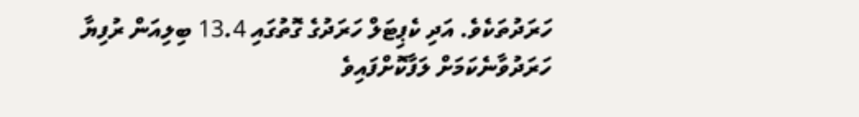ހަރަދުތަކެވެ. އަދި ކެޕިޓަލް ހަރަދުގެ ގޮތުގައި 13.4 ބިލިއަން ރުފިޔާ ހަރަދުވާނެކަމަށް ލަފާކޮށްފައިވެ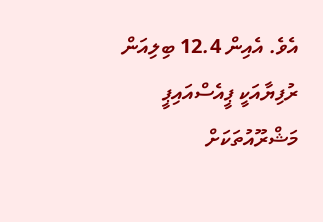އެވެ. އެއިން 12.4 ބިލިއަން ރުފިޔާއަކީ ޕީއެސްއައިޕީ މަޝްރޫއުތަކަށް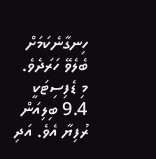ހިނގާނެކަމަށް ބެލެވޭ ހަރަދެވެ. މި ޑެފިސިޓަކީ 9.4 ބިލިއަން ރުފިޔާ އެވެ. އަދި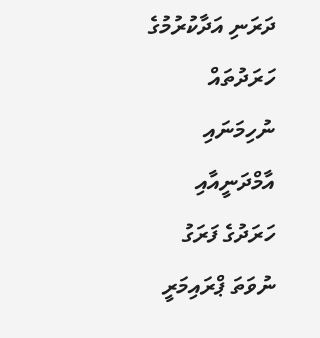ދަރަނި އަދާކުރުމުގެ ހަރަދުތައް ނުހިމަނައި އާމްދަނީއާއި ހަރަދުގެ ފަރަގު ނުވަތަ ޕްރައިމަރީ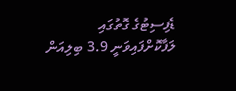ޑެފިސިޓުގެ ގޮތުގައި ލަފާކޮށްފައިވަނީ 3.9 ބިލިއަން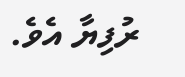ރުފިޔާ އެވެ.